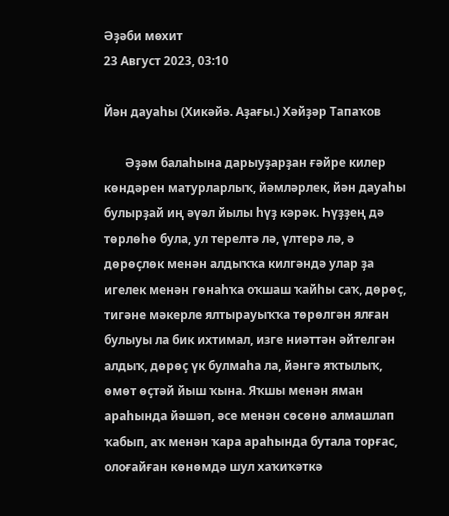Әҙәби мѳхит
23 Август 2023, 03:10

Йән дауаһы (Хикәйә. Аҙағы.) Хәйҙәр Тапаҡов

       Әҙәм балаһына дарыуҙарҙан ғәйре килер көндәрен матурларлыҡ, йәмләрлек, йән дауаһы булырҙай иң әүәл йылы һүҙ кәрәк. Һүҙҙең дә төрлөһө була, ул терелтә лә, үлтерә лә, ә дөрөҫлөк менән алдыҡҡа килгәндә улар ҙа игелек менән гөнаһҡа оҡшаш ҡайһы саҡ, дөрөҫ, тигәне мәкерле ялтырауыҡҡа төрөлгән ялған булыуы ла бик ихтимал, изге ниәттән әйтелгән алдыҡ, дөрөҫ үк булмаһа ла, йәнгә яҡтылыҡ, өмөт өҫтәй йыш ҡына. Яҡшы менән яман араһында йәшәп, әсе менән сөсөнө алмашлап ҡабып, аҡ менән ҡара араһында бутала торғас, олоғайған көнөмдә шул хаҡиҡәткә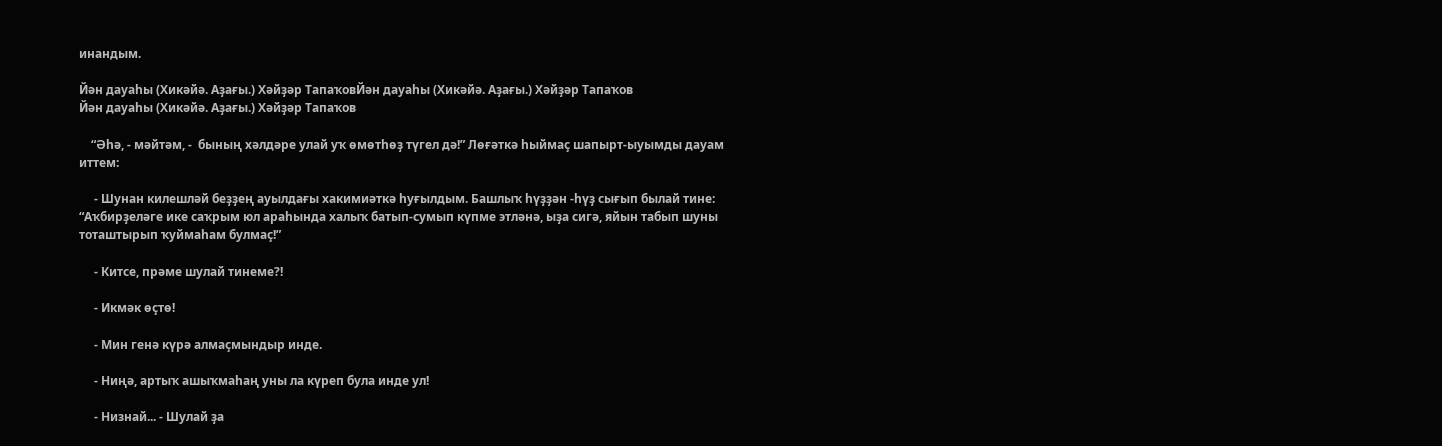инандым.

Йән дауаһы (Хикәйә. Аҙағы.) Хәйҙәр ТапаҡовЙән дауаһы (Хикәйә. Аҙағы.) Хәйҙәр Тапаҡов
Йән дауаһы (Хикәйә. Аҙағы.) Хәйҙәр Тапаҡов

    “Әһә, - мәйтәм, -  бының хәлдәре улай уҡ өмөтһөҙ түгел дә!” Лөғәткә һыймаҫ шапырт-ыуымды дауам иттем:

     - Шунан килешләй беҙҙең ауылдағы хакимиәткә һуғылдым. Башлыҡ һүҙҙән -һүҙ сығып былай тине: “Аҡбирҙеләге ике саҡрым юл араһында халыҡ батып-сумып күпме этләнә, ыҙа сигә, яйын табып шуны тоташтырып ҡуймаһам булмаҫ!”

     - Китсе, прәме шулай тинеме?!

     - Икмәк өҫтө!

     - Мин генә күрә алмаҫмындыр инде.

     - Ниңә, артыҡ ашыҡмаһаң уны ла күреп була инде ул!

     - Низнай... - Шулай ҙа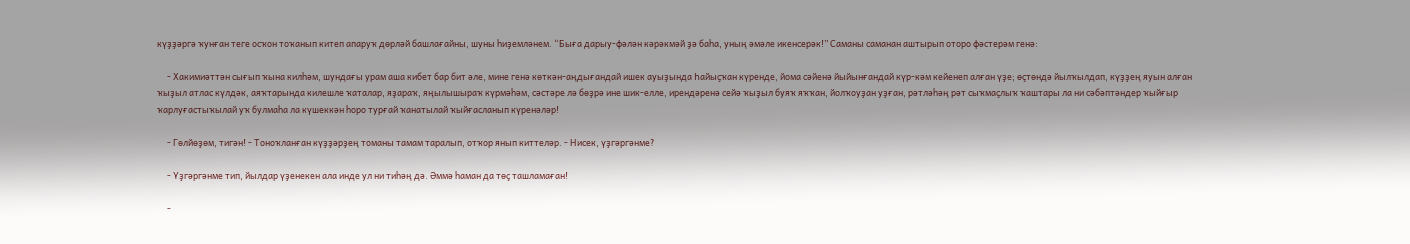күҙҙәргә ҡунған теге осҡон тоҡанып китеп апаруҡ дөрләй башлағайны, шуны һиҙемләнем. “Быға дарыу-фәлән кәрәкмәй ҙә баһа, уның әмәле икенсерәк!” Саманы саманан аштырып оторо фәстерәм генә:

     - Хакимиәттән сығып ҡына килһәм, шундағы урам аша кибет бар бит әле, мине генә көткән-аңдығандай ишек ауыҙында Һайыҫҡан күренде, йома сәйенә йыйынғандай күр-кәм кейенеп алған үҙе; өҫтөндә йылҡылдап, күҙҙең яуын алған ҡыҙыл атлас күлдәк, аяҡтарында килешле ҡаталар, яҙараҡ, яңылышыраҡ күрмәһәм, сәстәре лә бөҙрә ине шик-елле, ирендәренә сейә ҡыҙыл буяҡ яҡҡан, йолҡоуҙан уҙған, рәтләһәң рәт сыҡмаҫлыҡ ҡаштары ла ни сәбәптәндер ҡыйғыр ҡарлуғастыҡылай уҡ булмаһа ла күшеккән һоро турғай ҡанатылай ҡыйғасланып күренәләр!

     - Гөлйөҙөм, тигән! - Тоноҡланған күҙҙәрҙең томаны тамам таралып, отҡор янып киттеләр. - Нисек, үҙгәргәнме?

     - Үҙгәргәнме тип, йылдар үҙенекен ала инде ул ни тиһәң дә. Әммә һаман да төҫ ташламаған!

     -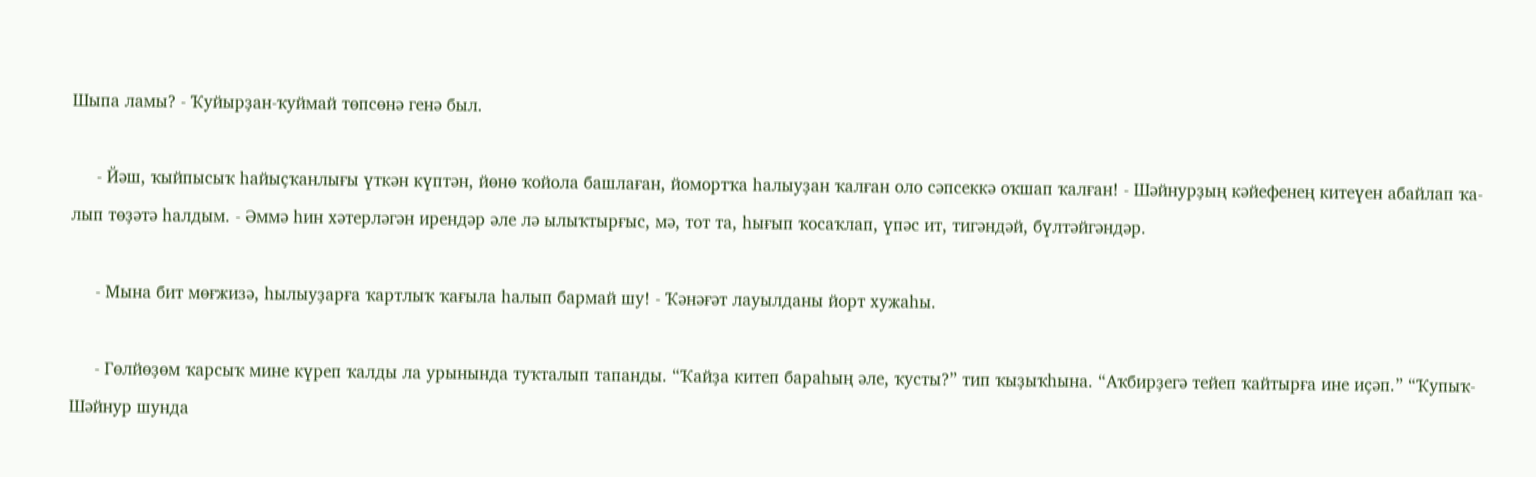Шыпа ламы? - Ҡуйырҙан-ҡуймай төпсөнә генә был.

     - Йәш, ҡыйпысыҡ һайыҫҡанлығы үткән күптән, йөнө ҡойола башлаған, йомортҡа һалыуҙан ҡалған оло сәпсеккә оҡшап ҡалған! - Шәйнурҙың кәйефенең китеүен абайлап ҡа-лып төҙәтә һалдым. - Әммә һин хәтерләгән ирендәр әле лә ылыҡтырғыс, мә, тот та, һығып ҡосаҡлап, үпәс ит, тигәндәй, бүлтәйгәндәр.

     - Мына бит мөғжизә, һылыуҙарға ҡартлыҡ ҡағыла һалып бармай шу! - Ҡәнәғәт лауылданы йорт хужаһы.

     - Гөлйөҙөм ҡарсыҡ мине күреп ҡалды ла урынында туҡталып тапанды. “Ҡайҙа китеп бараһың әле, ҡусты?” тип ҡыҙыҡһына. “Аҡбирҙегә тейеп ҡайтырға ине иҫәп.” “Ҡупыҡ-Шәйнур шунда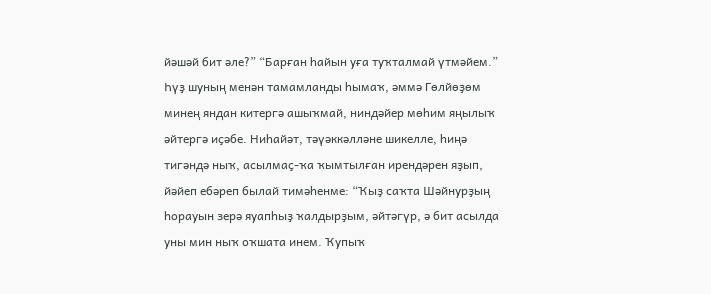йәшәй бит әле?” “Барған һайын уға туҡталмай үтмәйем.” Һүҙ шуның менән тамамланды һымаҡ, әммә Гөлйөҙөм минең яндан китергә ашыҡмай, ниндәйер мөһим яңылыҡ әйтергә иҫәбе. Ниһайәт, тәүәккәлләне шикелле, һиңә тигәндә ныҡ, асылмаҫ-ҡа ҡымтылған ирендәрен яҙып, йәйеп ебәреп былай тимәһенме: “Ҡыҙ саҡта Шәйнурҙың һорауын зерә яуапһыҙ ҡалдырҙым, әйтәгүр, ә бит асылда уны мин ныҡ оҡшата инем. Ҡупыҡ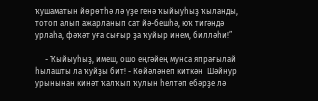ҡушаматын йөрөтһә лә үҙе генә ҡыйыуһыҙ ҡыланды, тотоп алып ажарланып сат йә-бешһә, юҡ тигәндә урлаһа, фәҡәт уға сығыр ҙа ҡуйыр инем, билләһи!”

     - Ҡыйыуһыҙ, имеш, ошо еңгәйең мунса япрағылай һылашты ла ҡуйҙы бит! - Көйәләнеп киткән  Шәйнур урынынан кинәт ҡалҡып ҡулын һелтәп ебәрҙе лә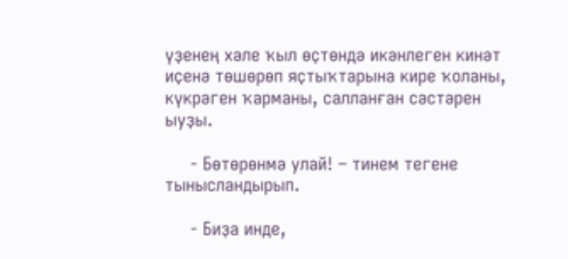үҙенең хәле ҡыл өҫтөндә икәнлеген кинәт иҫенә төшөрөп яҫтыҡтарына кире ҡоланы, күкрәген ҡарманы, салланған сәстәрен ыуҙы.

     - Бөтөрөнмә улай! – тинем тегене тынысландырып.

     - Биҙа инде,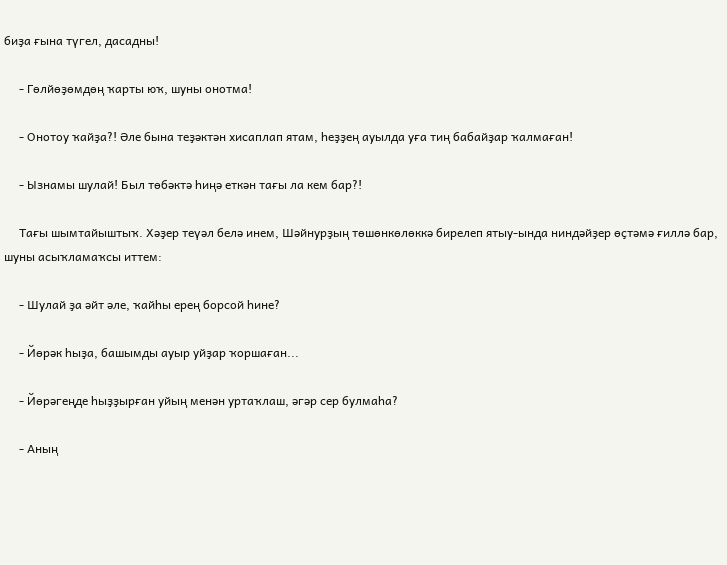биҙа ғына түгел, дасадны!

     - Гөлйөҙөмдөң ҡарты юҡ, шуны онотма!

     - Онотоу ҡайҙа?! Әле бына теҙәктән хисаплап ятам, һеҙҙең ауылда уға тиң бабайҙар ҡалмаған!

     - Ызнамы шулай! Был төбәктә һиңә еткән тағы ла кем бар?!

     Тағы шымтайыштыҡ. Хәҙер теүәл белә инем, Шәйнурҙың төшөнкөлөккә бирелеп ятыу-ында ниндәйҙер өҫтәмә ғиллә бар, шуны асыҡламаҡсы иттем:

     - Шулай ҙа әйт әле, ҡайһы ерең борсой һине?

     - Йөрәк һыҙа, башымды ауыр уйҙар ҡоршаған...

     - Йөрәгеңде һыҙҙырған уйың менән уртаҡлаш, әгәр сер булмаһа?

     - Аның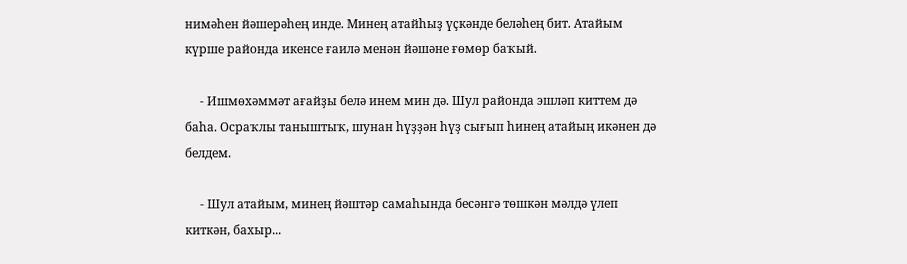нимәһен йәшерәһең инде. Минең атайһыҙ үҫкәнде беләһең бит. Атайым күрше районда икенсе ғаилә менән йәшәне ғөмөр баҡый.

     - Ишмөхәммәт ағайҙы белә инем мин дә. Шул районда эшләп киттем дә баһа. Осраҡлы таныштыҡ, шунан һүҙҙән һүҙ сығып һинең атайың икәнен дә белдем.

     - Шул атайым, минең йәштәр самаһында бесәнгә төшкән мәлдә үлеп киткән, бахыр...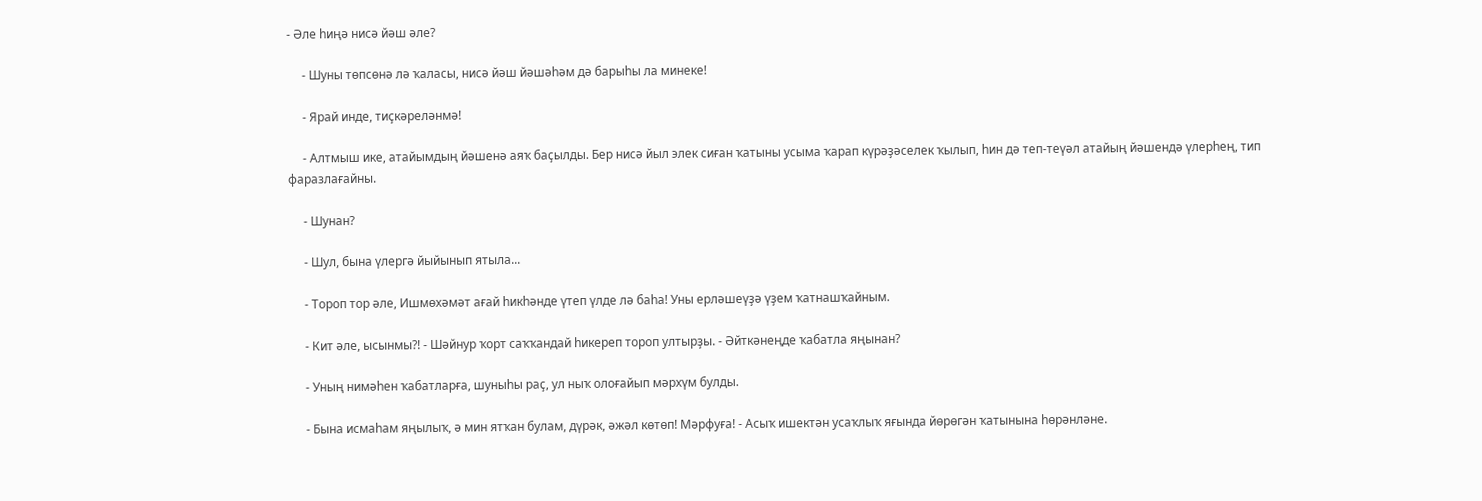- Әле һиңә нисә йәш әле?

     - Шуны төпсөнә лә ҡаласы, нисә йәш йәшәһәм дә барыһы ла минеке!

     - Ярай инде, тиҫкәреләнмә!

     - Алтмыш ике, атайымдың йәшенә аяҡ баҫылды. Бер нисә йыл элек сиған ҡатыны усыма ҡарап күрәҙәселек ҡылып, һин дә теп-теүәл атайың йәшендә үлерһең, тип фаразлағайны.

     - Шунан?

     - Шул, бына үлергә йыйынып ятыла...

     - Тороп тор әле, Ишмөхәмәт ағай һикһәнде үтеп үлде лә баһа! Уны ерләшеүҙә үҙем ҡатнашҡайным.

     - Кит әле, ысынмы?! - Шәйнур ҡорт саҡҡандай һикереп тороп ултырҙы. - Әйткәнеңде ҡабатла яңынан?

     - Уның нимәһен ҡабатларға, шуныһы раҫ, ул ныҡ олоғайып мәрхүм булды.

     - Бына исмаһам яңылыҡ, ә мин ятҡан булам, дүрәк, әжәл көтөп! Мәрфуға! - Асыҡ ишектән усаҡлыҡ яғында йөрөгән ҡатынына һөрәнләне.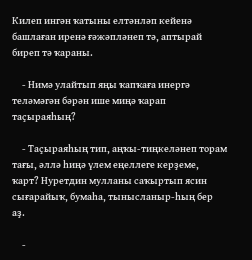Килеп ингән ҡатыны елтәнләп кейенә башлаған иренә ғәжәпләнеп тә, аптырай биреп тә ҡараны.

     - Нимә улайтып яңы ҡапҡаға инергә теләмәгән бәрән ише миңә ҡарап таҫыраяһың?

     - Таҫыраяһың тип, аңҡы-тиңкеләнеп торам тағы, әллә һиңә үлем еңеллеге керҙеме, ҡарт? Нуретдин мулланы саҡыртып ясин сығарайыҡ, бумаһа, тынысланыр-һың бер аҙ.

     -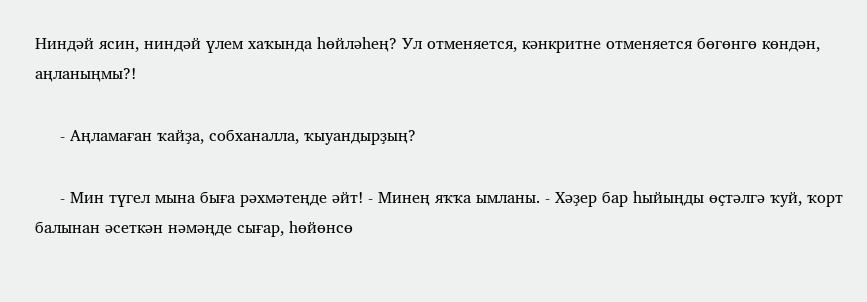Ниндәй ясин, ниндәй үлем хаҡында һөйләһең? Ул отменяется, кәнкритне отменяется бөгөнгө көндән, аңланыңмы?!

     - Аңламаған ҡайҙа, собханалла, ҡыуандырҙың?

     - Мин түгел мына быға рәхмәтеңде әйт! - Минең яҡҡа ымланы. - Хәҙер бар һыйыңды өҫтәлгә ҡуй, ҡорт балынан әсеткән нәмәңде сығар, һөйөнсө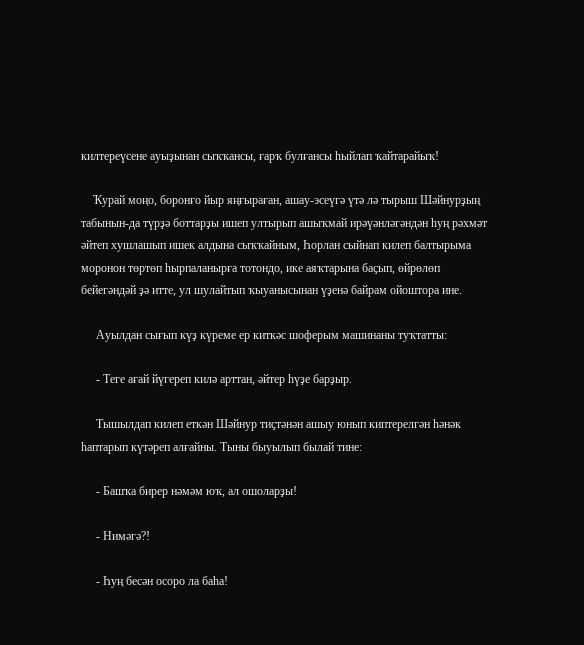килтереүсене ауыҙынан сыҡҡансы, ғарҡ булғансы һыйлап ҡайтарайыҡ!

    Ҡурай моңо, боронғо йыр яңғыраған, ашау-эсеүгә үтә лә тырыш Шәйнурҙың табынын-да түрҙә боттарҙы ишеп ултырып ашыҡмай ирәүәнләгәндән һуң рәхмәт әйтеп хушлашып ишек алдына сыҡҡайным, Һорлан сыйнап килеп балтырыма моронон төртөп һырпаланырға тотондо, ике аяҡтарына баҫып, өйрөлөп бейегәндәй ҙә итте, ул шулайтып ҡыуанысынан үҙенә байрам ойоштора ине.

     Ауылдан сығып күҙ күреме ер киткәс шоферым машинаны туҡтатты:

     - Теге ағай йүгереп килә арттан, әйтер һүҙе барҙыр.

     Тышылдап килеп еткән Шәйнур тиҫтәнән ашыу юнып киптерелгән һәнәк һаптарып күтәреп алғайны. Тыны быуылып былай тине:

     - Башҡа бирер нәмәм юҡ, ал ошоларҙы!

     - Нимәгә?!

     - Һуң бесән осоро ла баһа!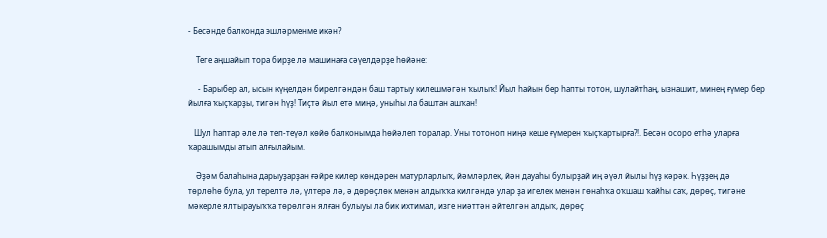- Бесәнде балконда эшләрменме икән?

    Теге аңшайып тора бирҙе лә машинаға сәүелдәрҙе һөйәне:

     - Барыбер ал, ысын күңелдән бирелгәндән баш тартыу килешмәгән ҡылыҡ! Йыл һайын бер һапты тотон, шулайтһаң, ызнашит, минең ғүмер бер йылға ҡыҫҡарҙы, тигән һүҙ! Тиҫтә йыл етә миңә, уныһы ла баштан ашҡан!

   Шул һаптар әле лә теп-теүәл көйө балконымда һөйәлеп торалар. Уны тотоноп ниңә кеше ғүмерен ҡыҫҡартырға?!. Бесән осоро етһә уларға ҡарашымды атып алғылайым.

    Әҙәм балаһына дарыуҙарҙан ғәйре килер көндәрен матурларлыҡ, йәмләрлек, йән дауаһы булырҙай иң әүәл йылы һүҙ кәрәк. Һүҙҙең дә төрлөһө була, ул терелтә лә, үлтерә лә, ә дөрөҫлөк менән алдыҡҡа килгәндә улар ҙа игелек менән гөнаһҡа оҡшаш ҡайһы саҡ, дөрөҫ, тигәне мәкерле ялтырауыҡҡа төрөлгән ялған булыуы ла бик ихтимал, изге ниәттән әйтелгән алдыҡ, дөрөҫ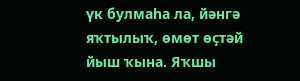үк булмаһа ла, йәнгә яҡтылыҡ, өмөт өҫтәй йыш ҡына. Яҡшы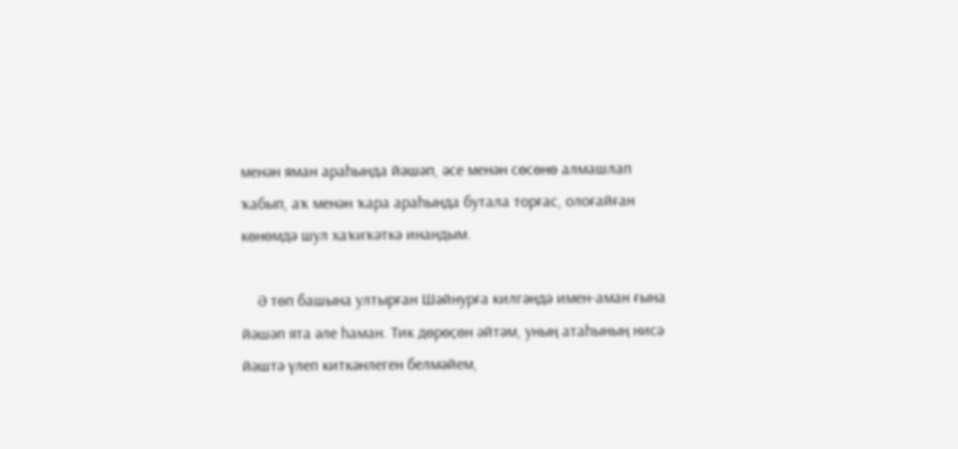менән яман араһында йәшәп, әсе менән сөсөнө алмашлап ҡабып, аҡ менән ҡара араһында бутала торғас, олоғайған көнөмдә шул хаҡиҡәткә инандым.

    Ә төп башына ултырған Шәйнурға килгәндә имен-аман ғына йәшәп ята әле һаман. Тик дөрөҫөн әйтәм, уның атаһының нисә йәштә үлеп киткәнлеген белмәйем,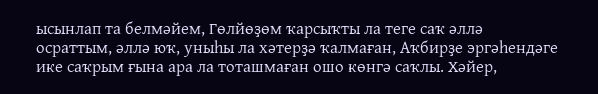ысынлап та белмәйем, Гөлйөҙөм ҡарсыҡты ла теге саҡ әллә осраттым, әллә юҡ, уныһы ла хәтерҙә ҡалмаған, Аҡбирҙе эргәһендәге ике саҡрым ғына ара ла тоташмаған ошо көнгә саҡлы. Хәйер,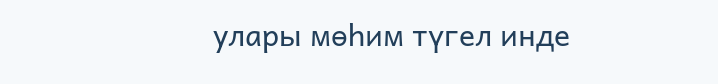улары мөһим түгел инде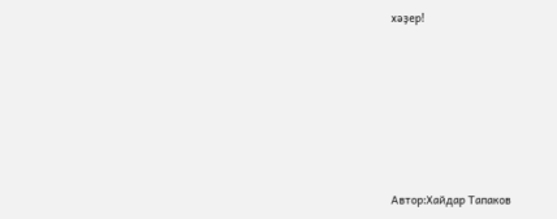хәҙер!







Автор:Хайдар Тапаков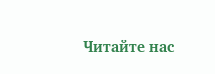Читайте нас